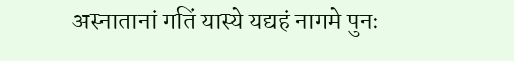अस्नातानां गतिं यास्ये यद्यहं नागमे पुनः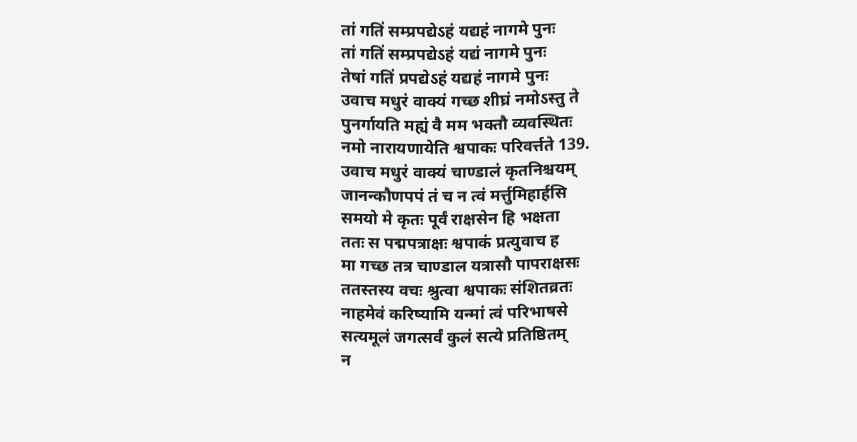तां गतिं सम्प्रपद्येऽहं यद्यहं नागमे पुनः
तां गतिं सम्प्रपद्येऽहं यद्यं नागमे पुनः
तेषां गतिं प्रपद्येऽहं यद्यहं नागमे पुनः
उवाच मधुरं वाक्यं गच्छ शीघ्रं नमोऽस्तु ते
पुनर्गायति मह्यं वै मम भक्तौ व्यवस्थितः
नमो नारायणायेति श्वपाकः परिवर्त्तते 139.
उवाच मधुरं वाक्यं चाण्डालं कृतनिश्चयम्
जानन्कौणपपं तं च न त्वं मर्त्तुमिहार्हसि
समयो मे कृतः पूर्वं राक्षसेन हि भक्षता
ततः स पद्मपत्राक्षः श्वपाकं प्रत्युवाच ह
मा गच्छ तत्र चाण्डाल यत्रासौ पापराक्षसः
ततस्तस्य वचः श्रुत्वा श्वपाकः संशितव्रतः
नाहमेवं करिष्यामि यन्मां त्वं परिभाषसे
सत्यमूलं जगत्सर्वं कुलं सत्ये प्रतिष्ठितम्
न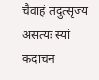चैवाहं तदुत्सृज्य असत्यः स्यां कदाचन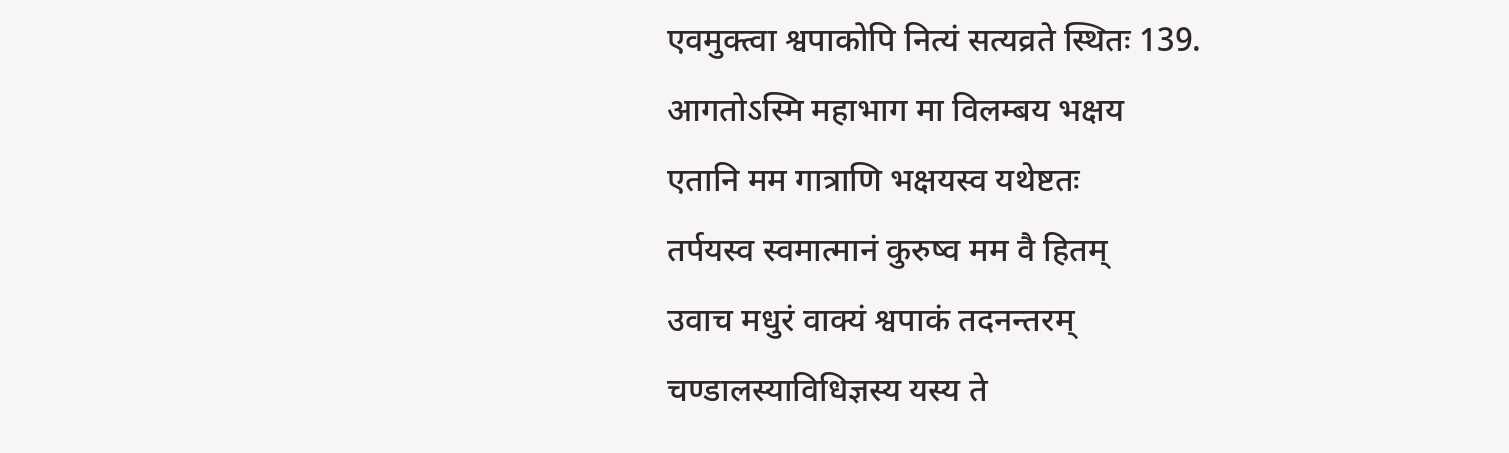एवमुक्त्वा श्वपाकोपि नित्यं सत्यव्रते स्थितः 139.
आगतोऽस्मि महाभाग मा विलम्बय भक्षय
एतानि मम गात्राणि भक्षयस्व यथेष्टतः
तर्पयस्व स्वमात्मानं कुरुष्व मम वै हितम्
उवाच मधुरं वाक्यं श्वपाकं तदनन्तरम्
चण्डालस्याविधिज्ञस्य यस्य ते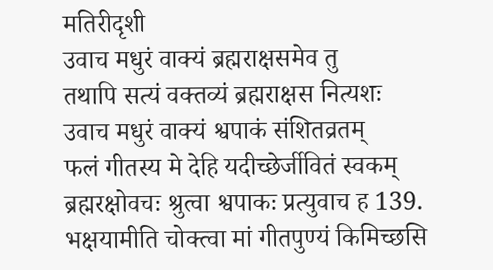मतिरीदृशी
उवाच मधुरं वाक्यं ब्रह्मराक्षसमेव तु
तथापि सत्यं वक्तव्यं ब्रह्मराक्षस नित्यशः
उवाच मधुरं वाक्यं श्वपाकं संशितव्रतम्
फलं गीतस्य मे देहि यदीच्छेर्जीवितं स्वकम्
ब्रह्मरक्षोवचः श्रुत्वा श्वपाकः प्रत्युवाच ह 139.
भक्षयामीति चोक्त्वा मां गीतपुण्यं किमिच्छसि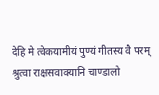देहि मे त्वेकयामीयं पुण्यं गीतस्य वै परम्
श्रुत्वा राक्षसवाक्यानि चाण्डालो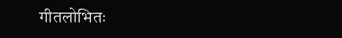गीतलोभितः